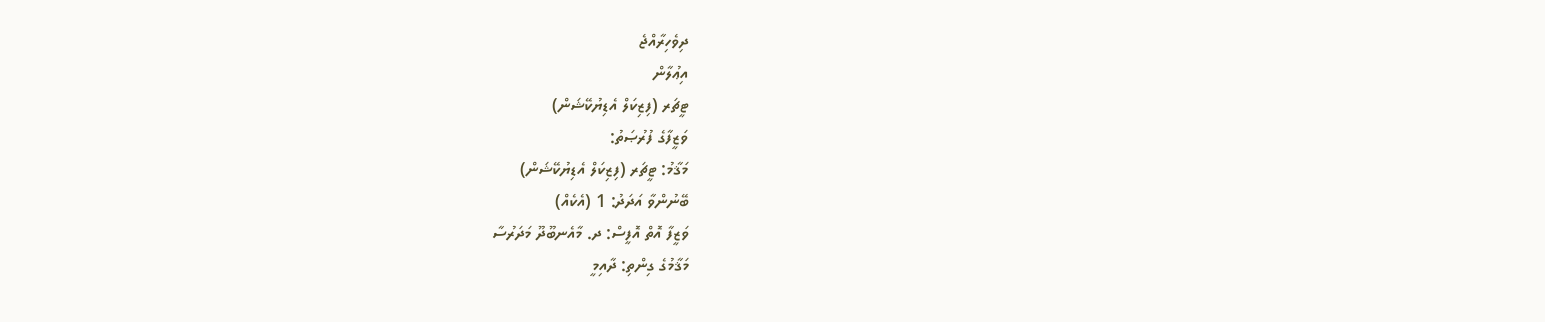ދިވެހިރާއްޖެ
އިޢުލާން
ޓީޗަރ (ފިޒިކަލް އެޑިޔުކޭޝަން)
ވަޒީފާގެ ފުރުޞަތު:
މަޤާމު: ޓީޗަރ (ފިޒިކަލް އެޑިޔުކޭޝަން)
ބޭނުންވާ އަދަދު: 1 (އެކެއް)
ވަޒީފާ އޮތް އޮފީސް: ދ. މާއެނބޫދޫ މަދަރުސާ
މަޤާމުގެ ގިންތި: ދާއިމީ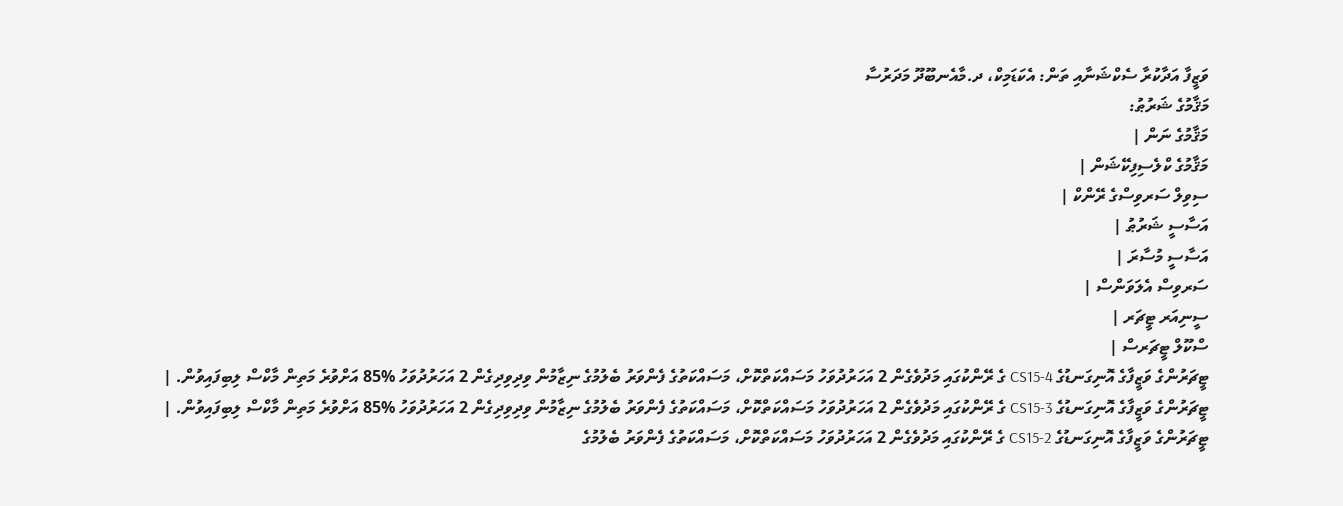ވަޒީފާ އަދާކުރާ ސެކްޝަނާއި ތަން: އެކަޑަމިކް، ދ.މާއެނބޫދޫ މަދަރުސާ
މަޤާމުގެ ޝަރުޠު:
މަޤާމުގެ ނަން |
މަޤާމުގެ ކްލެސިފިކޭޝަން |
ސިވިލް ސަރވިސްގެ ރޭންކް |
އަސާސީ ޝަރުޠު |
އަސާސީ މުސާރަ |
ސަރވިސް އެލަވަންސް |
ސީނިއަރ ޓީޗަރ |
ސްކޫލް ޓީޗަރސް |
ޓީޗަރުންގެ ވަޒީފާގެ އޮނިގަނޑުގެ CS15-4 ގެ ރޭންކުގައި މަދުވެގެން 2 އަހަރުދުވަހު މަސައްކަތްކޮށް، މަސައްކަތުގެ ފެންވަރު ބެލުމުގެ ނިޒާމުން ވިދިވިދިގެން 2 އަހަރުދުވަހު %85 އަށްވުރެ މަތިން މާކްސް ލިބިފައިވުން. |
ޓީޗަރުންގެ ވަޒީފާގެ އޮނިގަނޑުގެ CS15-3 ގެ ރޭންކުގައި މަދުވެގެން 2 އަހަރުދުވަހު މަސައްކަތްކޮށް، މަސައްކަތުގެ ފެންވަރު ބެލުމުގެ ނިޒާމުން ވިދިވިދިގެން 2 އަހަރުދުވަހު %85 އަށްވުރެ މަތިން މާކްސް ލިބިފައިވުން. |
ޓީޗަރުންގެ ވަޒީފާގެ އޮނިގަނޑުގެ CS15-2 ގެ ރޭންކުގައި މަދުވެގެން 2 އަހަރުދުވަހު މަސައްކަތްކޮށް، މަސައްކަތުގެ ފެންވަރު ބެލުމުގެ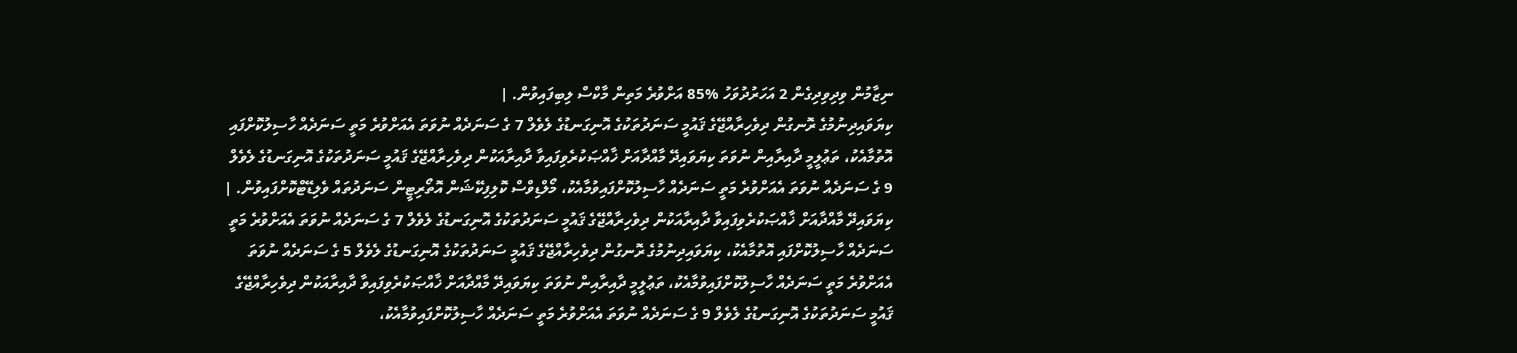ނިޒާމުން ވިދިވިދިގެން 2 އަހަރުދުވަހު %85 އަށްވުރެ މަތިން މާކްސް ލިބިފައިވުން. |
ކިޔަވައިދިނުމުގެ ރޮނގުން ދިވެހިރާއްޖޭގެ ޤައުމީ ސަނަދުތަކުގެ އޮނިގަނޑުގެ ލެވެލް 7 ގެ ސަނަދެއް ނުވަތަ އެއަށްވުރެ މަތީ ސަނަދެއް ހާސިލުކޮށްފައި އޮތުމާއެކު، ތަޢުލީމީ ދާއިރާއިން ނުވަތަ ކިޔަވައިދޭ މާއްދާއަށް ޚާއްޞަކުރެވިފައިވާ ދާއިރާއަކުން ދިވެހިރާއްޖޭގެ ޤައުމީ ސަނަދުތަކުގެ އޮނިގަނޑުގެ ލެވެލް 9 ގެ ސަނަދެއް ނުވަތަ އެއަށްވުރެ މަތީ ސަނަދެއް ހާސިލުކޮށްފައިވުމާއެކު، މޯލްޑިވްސް ކޮލިފިކޭޝަން އޮތޯރިޓީން ސަނަދުތައް ވެލިޑޭޓްކޮށްފައިވުން. |
ކިޔަވައިދޭ މާއްދާއަށް ޚާއްޞަކުރެވިފައިވާ ދާއިރާއަކުން ދިވެހިރާއްޖޭގެ ޤައުމީ ސަނަދުތަކުގެ އޮނިގަނޑުގެ ލެވެލް 7 ގެ ސަނަދެއް ނުވަތަ އެއަށްވުރެ މަތީ ސަނަދެއް ހާސިލުކޮށްފައި އޮތުމާއެކު، ކިޔަވައިދިނުމުގެ ރޮނގުން ދިވެހިރާއްޖޭގެ ޤައުމީ ސަނަދުތަކުގެ އޮނިގަނޑުގެ ލެވެލް 5 ގެ ސަނަދެއް ނުވަތަ އެއަށްވުރެ މަތީ ސަނަދެއް ހާސިލުކޮށްފައިވުމާއެކު، ތަޢުލީމީ ދާއިރާއިން ނުވަތަ ކިޔަވައިދޭ މާއްދާއަށް ޚާއްޞަކުރެވިފައިވާ ދާއިރާއަކުން ދިވެހިރާއްޖޭގެ ޤައުމީ ސަނަދުތަކުގެ އޮނިގަނޑުގެ ލެވެލް 9 ގެ ސަނަދެއް ނުވަތަ އެއަށްވުރެ މަތީ ސަނަދެއް ހާސިލުކޮށްފައިވުމާއެކު،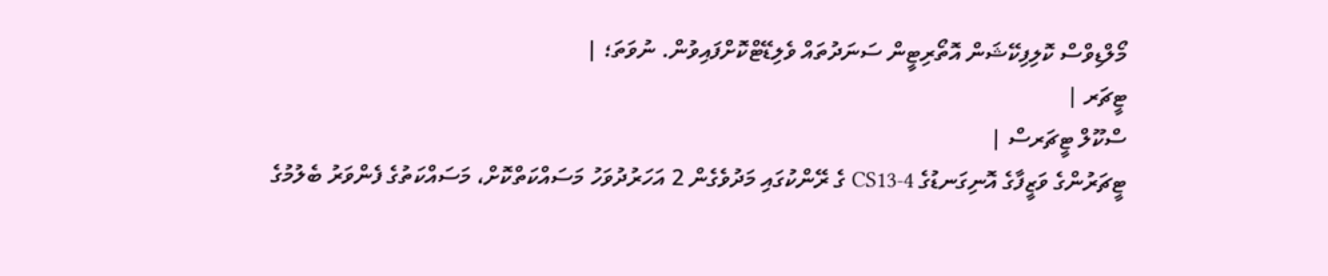މޯލްޑިވްސް ކޮލިފިކޭޝަން އޮތޯރިޓީން ސަނަދުތައް ވެލިޑޭޓްކޮށްފައިވުން. ނުވަތަ؛ |
ޓީޗަރ |
ސްކޫލް ޓީޗަރސް |
ޓީޗަރުންގެ ވަޒީފާގެ އޮނިގަނޑުގެ 4-CS13 ގެ ރޭންކުގައި މަދުވެގެން 2 އަހަރުދުވަހު މަސައްކަތްކޮށް، މަސައްކަތުގެ ފެންވަރު ބެލުމުގެ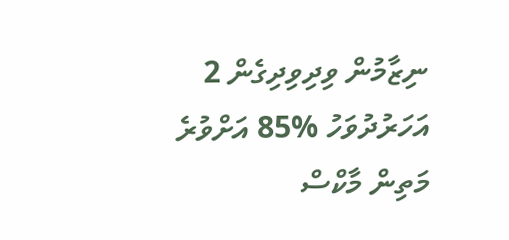ނިޒާމުން ވިދިވިދިގެން 2 އަހަރުދުވަހު %85 އަށްވުރެ މަތިން މާކްސް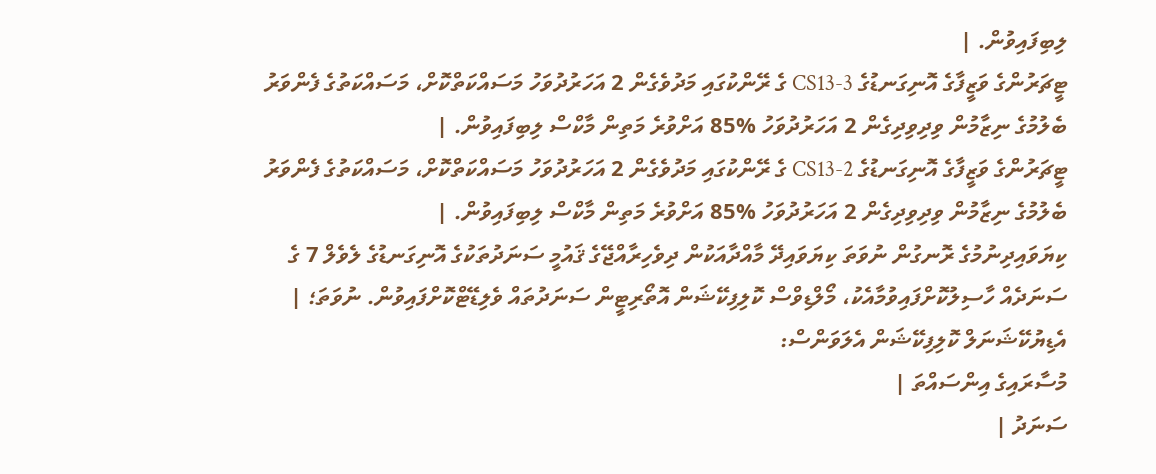ލިބިފައިވުން. |
ޓީޗަރުންގެ ވަޒީފާގެ އޮނިގަނޑުގެ 3-CS13 ގެ ރޭންކުގައި މަދުވެގެން 2 އަހަރުދުވަހު މަސައްކަތްކޮށް، މަސައްކަތުގެ ފެންވަރު ބެލުމުގެ ނިޒާމުން ވިދިވިދިގެން 2 އަހަރުދުވަހު %85 އަށްވުރެ މަތިން މާކްސް ލިބިފައިވުން. |
ޓީޗަރުންގެ ވަޒީފާގެ އޮނިގަނޑުގެ 2-CS13 ގެ ރޭންކުގައި މަދުވެގެން 2 އަހަރުދުވަހު މަސައްކަތްކޮށް، މަސައްކަތުގެ ފެންވަރު ބެލުމުގެ ނިޒާމުން ވިދިވިދިގެން 2 އަހަރުދުވަހު %85 އަށްވުރެ މަތިން މާކްސް ލިބިފައިވުން. |
ކިޔަވައިދިނުމުގެ ރޮނގުން ނުވަތަ ކިޔަވައިދޭ މާއްދާއަކުން ދިވެހިރާއްޖޭގެ ޤައުމީ ސަނަދުތަކުގެ އޮނިގަނޑުގެ ލެވެލް 7 ގެ ސަނަދެއް ހާސިލުކޮށްފައިވުމާއެކު، މޯލްޑިވްސް ކޮލިފިކޭޝަން އޮތޯރިޓީން ސަނަދުތައް ވެލިޑޭޓްކޮށްފައިވުން. ނުވަތަ؛ |
އެޑިޔުކޭޝަނަލް ކޮލިފިކޭޝަން އެލަވަންސް:
މުސާރައިގެ އިންސައްތަ |
ސަނަދު |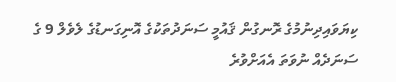ކިޔަވައިދިނުމުގެ ރޮނގުން ޤައުމީ ސަނަދުތަކުގެ އޮނިގަނޑުގެ ލެވެލް 9 ގެ ސަނަދެއް ނުވަތަ އެއަށްވުރެ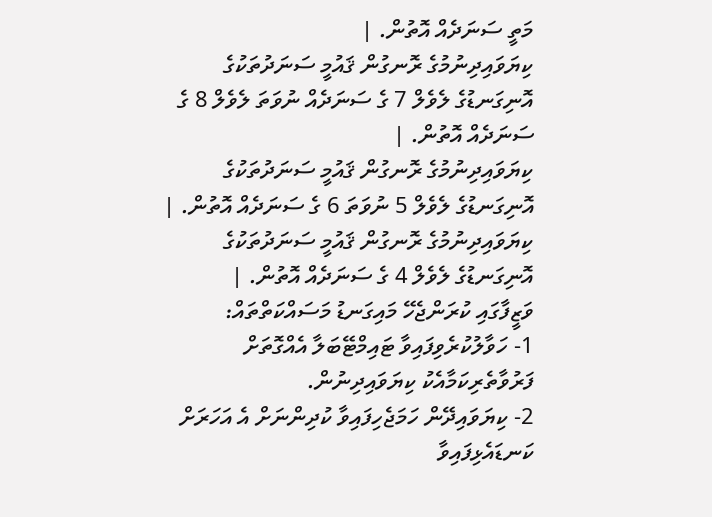މަތީ ސަނަދެއް އޮތުން. |
ކިޔަވައިދިނުމުގެ ރޮނގުން ޤައުމީ ސަނަދުތަކުގެ އޮނިގަނޑުގެ ލެވެލް 7 ގެ ސަނަދެއް ނުވަތަ ލެވެލް 8 ގެ ސަނަދެއް އޮތުން. |
ކިޔަވައިދިނުމުގެ ރޮނގުން ޤައުމީ ސަނަދުތަކުގެ އޮނިގަނޑުގެ ލެވެލް 5 ނުވަތަ 6 ގެ ސަނަދެއް އޮތުން. |
ކިޔަވައިދިނުމުގެ ރޮނގުން ޤައުމީ ސަނަދުތަކުގެ އޮނިގަނޑުގެ ލެވެލް 4 ގެ ސަނަދެއް އޮތުން. |
ވަޒީފާގައި ކުރަންޖެހޭ މައިގަނޑު މަސައްކަތްތައް:
1- ހަވާލުކުރެވިފައިވާ ޓައިމްޓޭބަލާ އެއްގޮތަށް ފަރުވާތެރިކަމާއެކު ކިޔަވައިދިނުން.
2- ކިޔަވައިދޭން ހަމަޖެހިފައިވާ ކުދިންނަށް އެ އަހަރަށް ކަނޑައެޅިފައިވާ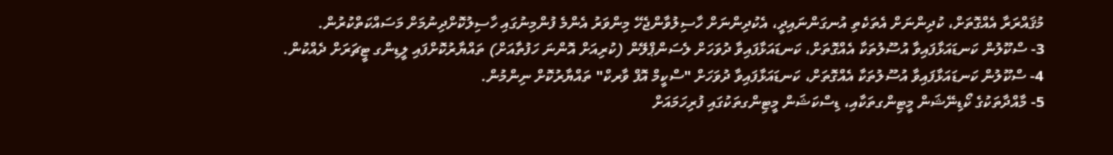މުޤައްރަރާ އެއްގޮތަށް، ކުދިންނަށް އެތަކެތި އުނގަންނައިދީ، އެކުދިންނަށް ހާސިލުވާންޖެހޭ މިންވަރު އެންމެ ފުންމިނުގައި ހާސިލުކޮށްދިނުމަށް މަސައްކަތްކުރުން.
3- ސްކޫލުން ކަނޑައަޅާފައިވާ އުސޫލުތަކާ އެއްގޮތަށް، ކަނޑައަޅާފައިވާ ދުވަހަށް ލެސަންޕްލޭން (ކުރިއަށް އޮންނަ ހަފުތާއަށް) ތައްޔާރުކޮށްފައި ލީޑިންގ ޓީޗަރަށް ދެއްކުން.
4- ސްކޫލުން ކަނޑައަޅާފައިވާ އުސޫލުތަކާ އެއްގޮތަށް، ކަނޑައަޅާފައިވާ ދުވަހަށް "ސްކީމް އޮފް ވާރކް" ތައްޔާރުކޮށް ނިންމުން.
5- މާއްދާތަކުގެ ކޯޑިނޭޝަން މީޓިންގތަކާއި، ޑިސްކަޝަން މީޓިންގތަކުގައި ފުރިހަމައަށް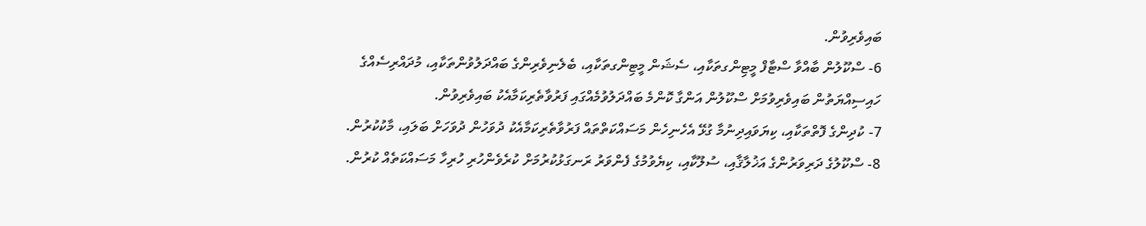ބައިވެރިވުން.
6- ސްކޫލުން ބާއްވާ ސްޓާފް މީޓިންގތަކާއި، ސެޝަން މީޓިންގތަކާއި، ބެލެނިވެރިންގެ ބައްދަލުވުންތަކާއި، މުދައްރިސެއްގެ ހައިސިއްޔަތުން ބައިވެރިވުމަށް ސްކޫލުން އަންގާ ކޮންމެ ބައްދަލުވުމެއްގައި ފަރުވާތެރިކަމާއެކު ބައިވެރިވުން.
7- ކުދިންގެ ފޮތްތަކާއި، ކިޔަވައިދިނުމާ ގުޅޭ އެހެނިހެން މަސައްކަތްތައް ފަރުވާތެރިކަމާއެކު ދުވަހުން ދުވަހަށް ބަލައި، މާކުކުރުން.
8- ސްކޫލުގެ ދަރިވަރުންގެ އަޚުލާޤާއި، ސުލޫކާއި، ކިޔެވުމުގެ ފެންވަރު ރަނގަޅުކުރުމަށް ކުރެވެންހުރި ހުރިހާ މަސައްކަތެއް ކުރުން.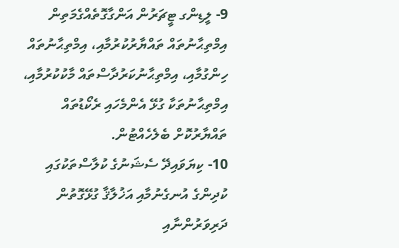9- ލީޑިންގ ޓީޗަރުން އަންގާގޮތެއްގެމަތިން އިމްތިޙާނުތައް ތައްޔާރުކުރުމާއި، އިމްތިޙާނުތައް ހިންގުމާއި، އިމްތިޙާނުކަރުދާސްތައް މާކުކުރުމާއި، އިމްތިޙާނުތަކާ ގުޅޭ އެންމެހައި ރެކޯޑުތައް ތައްޔާރުކޮށް ބެލެހެއްޓުން.
10- ކިޔަވައިދޭ ސެޝަނުގެ ކުލާސްތަކުގައި ކުދިންގެ އުނގެނުމާއި އަޚުލާޤާ ގުޅޭގޮތުން ދަރިވަރުންނާއި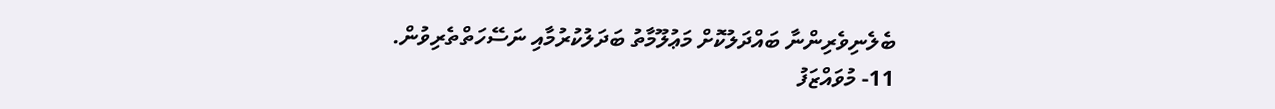ބެލެނިވެރިންނާ ބައްދަލުކޮށް މަޢުލޫމާތު ބަދަލުކުރުމާއި ނަސޭހަތްތެރިވުން.
11- މުވައްޒަފު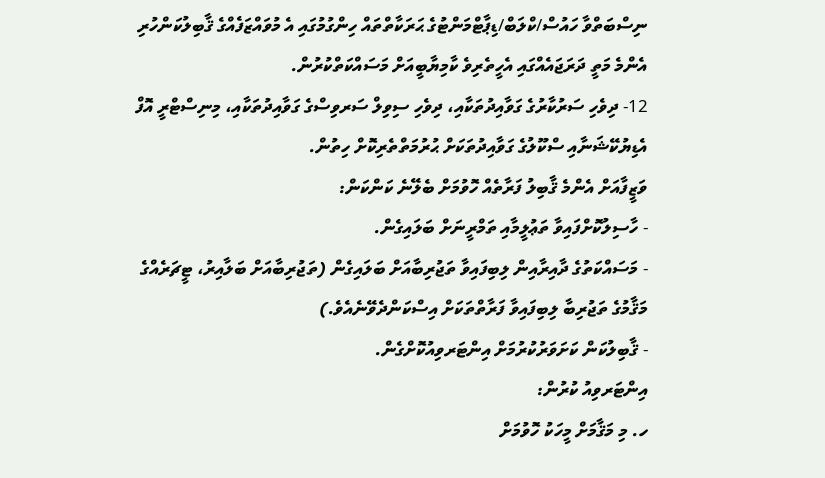ނިސްބަތްވާ ހައުސް/ކްލަބް/ޑިޕާޓްމަންޓުގެ ޙަރަކާތްތައް ހިންގުމުގައި އެ މުވައްޒަފެއްގެ ޤާބިލުކަންހުރި އެންމެ މަތީ ދަރަޖައެއްގައި އެހީތެރިވެ ކާމިޔާބީއަށް މަސައްކަތްކުރުން.
12- ދިވެހި ސަރުކާރުގެ ގަވާއިދުތަކާއި، ދިވެހި ސިވިލް ސަރވިސްގެ ގަވާއިދުތަކާއި، މިނިސްޓްރީ އޮފް އެޑިޔުކޭޝަނާއި ސްކޫލުގެ ގަވާއިދުތަކަށް ޙުރުމަތްތެރިކޮށް ހިތުން.
ވަޒީފާއަށް އެންމެ ޤާބިލު ފަރާތެއް ހޮވުމަށް ބެލޭނެ ކަންކަން:
- ހާސިލުކޮށްފައިވާ ތަޢުލީމާއި ތަމްރީނަށް ބަލައިގެން.
- މަސައްކަތުގެ ދާއިރާއިން ލިބިފައިވާ ތަޖުރިބާއަށް ބަލައިގެން (ތަޖުރިބާއަށް ބަލާއިރު، ޓީޗަރެއްގެ މަޤާމުގެ ތަޖުރިބާ ލިބިފައިވާ ފަރާތްތަކަށް އިސްކަންދެވޭނެއެވެ.)
- ޤާބިލުކަން ކަށަވަރުކުރުމަށް އިންޓަރވިއުކޮށްގެން.
އިންޓަރވިއު ކުރުން:
ހ. މި މަޤާމަށް މީހަކު ހޮވުމަށް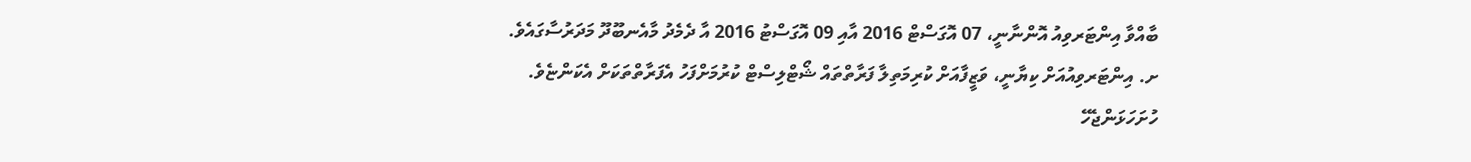ބާއްވާ އިންޓަރވިއު އޮންނާނީ، 07 އޮގަސްޓް 2016 އާއި 09 އޮގަސްޓު 2016 އާ ދެމެދު މާއެނބޫދޫ މަދަރުސާގައެވެ.
ށ. އިންޓަރވިއުއަށް ކިޔާނީ، ވަޒީފާއަށް ކުރިމަތިލާ ފަރާތްތައް ޝޯޓްލިސްޓް ކުރުމަށްފަހު އެފަރާތްތަކަށް އެކަންޏެވެ.
ހުށަހަޅަންޖެހޭ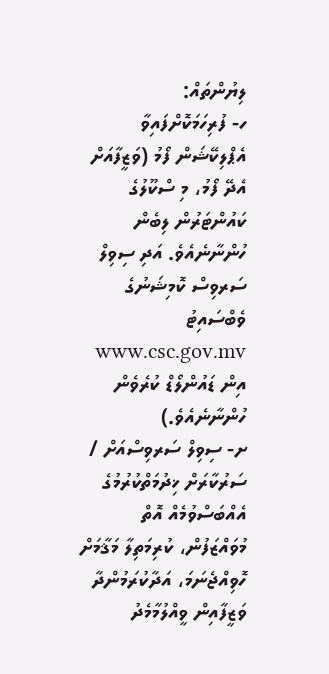ލިޔުންތައް:
ހ- ފުރިހަމަކޮށްފައިވާ އެޕްލިކޭޝަން ފޯމު (ވަޒީފާއަށް އެދޭ ފޯމު، މި ސްކޫލުގެ ކައުންޓަރުން ލިބެން ހުންނާނެއެވެ. އަދި ސިވިލް ސަރވިސް ކޮމިޝަނުގެ ވެބްސައިޓު www.csc.gov.mv އިން ޑައުންލޯޑް ކުރެވެން ހުންނާނެއެވެ.)
ށ- ސިވިލް ސަރވިސްއަށް / ސަރުކާރަށް ޚިދުމަތްކުރުމުގެ އެއްބަސްވުމެއް އޮތް މުވައްޒަފުން، ކުރިމަތިލާ މަޤާމަށް ހޮވިއްޖެނަމަ، އަދާކުރަމުންދާ ވަޒީފާއިން ވީއްލުމާމެދު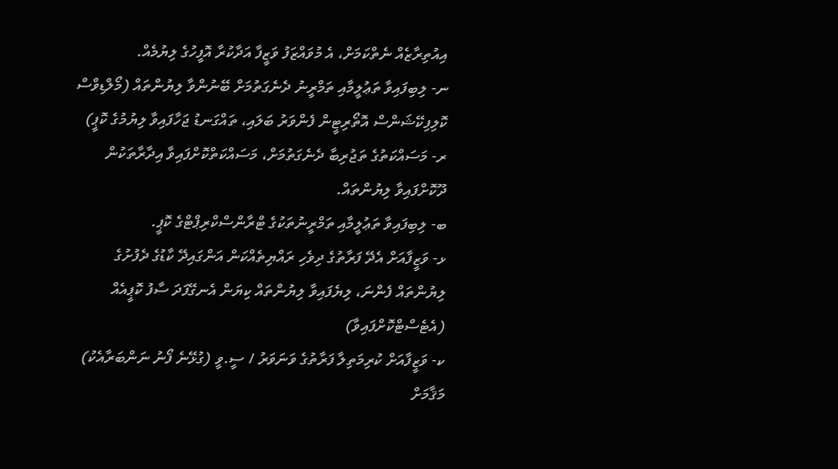އިއުތިރާޒެއް ނެތްކަމަށް، އެ މުވައްޒަފު ވަޒީފާ އަދާކުރާ އޮފީހުގެ ލިޔުމެއް.
ނ- ލިބިފައިވާ ތަޢުލީމާއި ތަމްރީނު ދެނެގަތުމަށް ބޭނުންވާ ލިޔުންތައް (މޯލްޑިވްސް ކޮލިފިކޭޝަންސް އޮތޯރިޓީން ފެންވަރު ބަލައި، ތައްގަނޑު ޖަހާފައިވާ ލިޔުމުގެ ކޮޕީ)
ރ- މަސައްކަތުގެ ތަޖުރިބާ ދެނެގަތުމަށް، މަސައްކަތްކޮށްފައިވާ އިދާރާތަކުން ދޫކޮށްފައިވާ ލިޔުންތައް.
ބ- ލިބިފައިވާ ތަޢުލީމާއި ތަމްރީނުތަކުގެ ޓްރާންސްކްރިޕްޓްގެ ކޮޕީ.
ޅ- ވަޒީފާއަށް އެދޭ ފަރާތުގެ ދިވެހި ރައްޔިތެއްކަން އަންގައިދޭ ކާޑުގެ ދެފުށުގެ ލިޔުންތައް ފެންނަ، ލިޔެފައިވާ ލިޔުންތައް ކިޔަން އެނގޭފަދަ ސާފު ކޮޕީއެއް (އެޓެސްޓްކޮށްފައިވާ)
ކ- ވަޒީފާއަށް ކުރިމަތިލާ ފަރާތުގެ ވަނަވަރު / ސީ.ވީ (ގުޅޭނެ ފޯނު ނަންބަރާއެކު)
މަޤާމަށް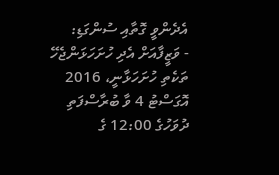އެދެންވީ ގޮތާއި ސުންގަޑި:
- ވަޒީފާއަށް އެދި ހުށަހަޅަންޖެހޭ ތަކެތި ހުށަހަޅާނީ، 2016 އޮގަސްޓު 4 ވާ ބުރާސްފަތި ދުވަހުގެ 12:00 ގެ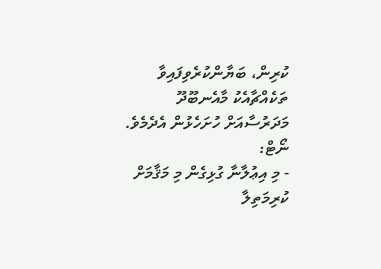ކުރިން، ބަޔާންކުރެވިފައިވާ ތަކެއްޗާއެކު މާއެނބޫދޫ މަދަރުސާއަށް ހުށަހެޅުން އެދެމެވެ.
ނޯޓް:
- މި އިޢުލާނާ ގުޅިގެން މި މަޤާމަށް ކުރިމަތިލާ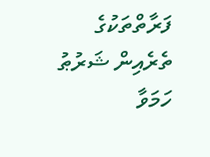ފަރާތްތަކުގެ ތެރެއިން ޝަރުޠު ހަމަވާ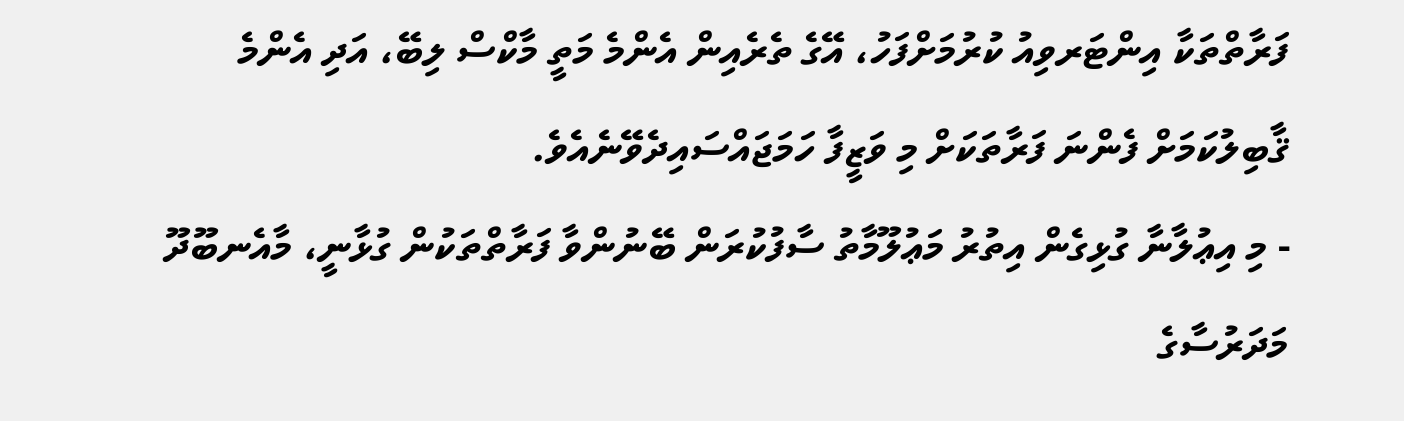ފަރާތްތަކާ އިންޓަރވިއު ކުރުމަށްފަހު، އޭގެ ތެރެއިން އެންމެ މަތީ މާކްސް ލިބޭ، އަދި އެންމެ ޤާބިލުކަމަށް ފެންނަ ފަރާތަކަށް މި ވަޒީފާ ހަމަޖައްސައިދެވޭނެއެވެ.
- މި އިޢުލާނާ ގުޅިގެން އިތުރު މަޢުލޫމާތު ސާފުކުރަން ބޭނުންވާ ފަރާތްތަކުން ގުޅާނީ، މާއެނބޫދޫ މަދަރުސާގެ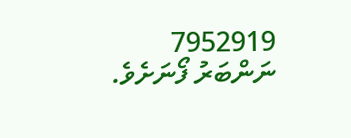7952919 ނަންބަރު ފޯނަށެވެ.